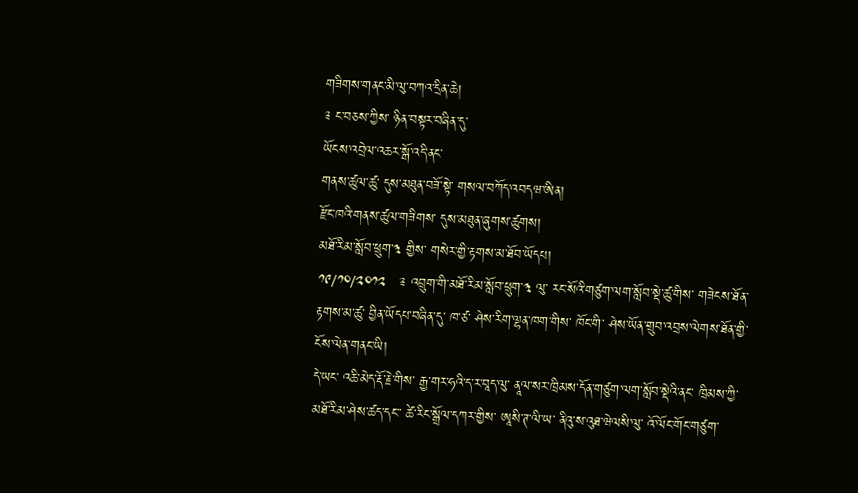གཟིགས་གནང་མི་ལུ་བཀའ་དྲིན་ཆེ།
༉ ང་བཅས་ཀྱིས་ ཉིན་བསྟར་བཞིན་དུ་
ཡོངས་འབྲེལ་འཆར་སྒོ་འདི་ནང་
གནས་ཚུལ་ཚུ་ དུས་མཐུན་བཟོ་སྟེ་ གསལ་བཀོད་འབདཝ་ཨིན།
རྫོང་ཁའི་གནས་ཚུལ་གཟིགས་ དུས་མཐུན་ཞུགས་ཚུགས།
མཐོ་རིམ་སློབ་ཕྲུག་༣ གྱིས་ གསེར་གྱི་རྟགས་མ་ཐོབ་ཡོདཔ།
༡༩/༡༠/༢༠༡༢   ༉ འབྲུག་གི་མཐོ་རིམ་སློབ་ཕྲུག་༣ ལུ་ རང་སོའི་གཙུག་ལག་སློབ་སྡེ་ཚུ་གིས་ གཟེངས་ཐོན་རྟགས་མ་ཚུ་ བྱིན་ཡོདཔ་བཞིན་དུ་ ཁ་ཙ་ ཤེས་རིག་ལྷན་ཁག་གིས་ ཁོང་གི་ ཤེས་ཡོན་གྲུབ་འབྲས་ལེགས་ཐོན་གྱི་ ངོས་ལེན་གནང་ཡི།
དེ་ཡང་ འཆི་མེད་རྡོ་རྗེ་གིས་ རྒྱ་གར་ཧའི་ད་ར་བཱད་ལུ་ ནཱལ་སར་ཁྲིམས་དོན་གཙུག་ལག་སློབ་སྡེའི་ནང་ ཁྲིམས་ཀྱི་མཐོ་རིམ་ཤེས་ཚད་དང་་ ཚེ་རིང་སྒྲོལ་དཀར་གྱིས་ ཨཱསི་ཊ་ལི་ཡ་ ནིའུ་ས་འུཐ་ཝེལསི་ལུ་ འོ་ལོང་གོང་གཙུག་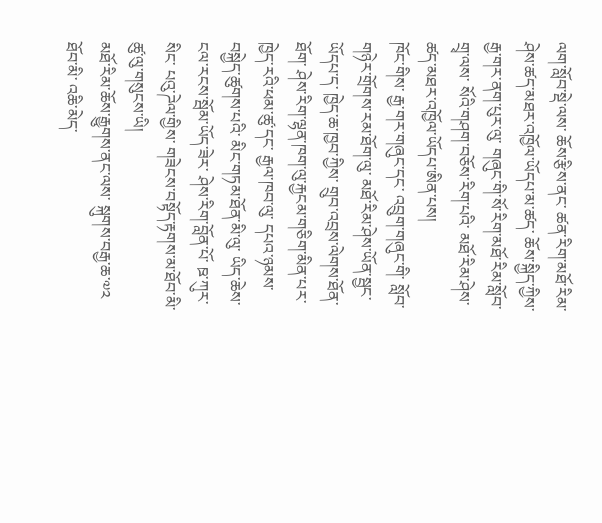ལག་སློབ་སྡེ་ལས་ ཆོས་རྩིས་ནང་ ཚན་རིག་མཐོ་རིམ་ཤེས་ཚད་མཐར་འཁྱོལ་ཡོདཔ་མ་ཚད་ ཆོས་སྐྱིད་ཀྱིས་ རྒྱ་གར་ནག་པུར་ལུ་ གཞུང་གི་སོ་རིག་མཐོ་རིམ་སློབ་གྲྭ་ལས་ སོའི་གཤག་བཅོས་རིག་པའི་ མཐོ་རིམ་ཤེས་ཚད་མཐར་འཁྱོལ་ཡོདཔ་ཨིན་པས།
ཁོང་གིས་ རྒྱ་གར་གཞུང་དང་ འབྲུག་གཞུང་གི་ སློབ་གཉེར་གྲོགས་རམ་ཐོག་ལུ་ མཐོ་རིམ་ཤེས་ཡོན་སྦྱང་ཡོདཔ་ད་ ཁྱེད་ཆ་ཁྱབ་ཀྱིས་ གྲུབ་འབྲས་ལེགས་ཐོན་ཐོག་ ཤེས་རིག་ལྷན་ཁག་ལུ་རྐྱངམ་གཅིག་མིན་པར་ ཁྱེད་རའི་ཕམ་ཚུ་དང་ རྒྱལ་ཁབ་ལུ་ དཔའ་ཉམས་བསྐྱེད་ཚུགས་པའི་ མིང་གཏམ་ཐོན་མི་ལུ་ ཡིད་ཆེས་ངལ་རངས་སྦོམ་ཡོད་ཟེར་ ཤེས་རིག་བློན་པོ་ ཋ་ཀུར་སིང་ པའུ་ཌེལ་གྱིས་ གཟེངས་བསྟོད་རྟགས་མ་ཐོབ་མི་ཚུ་ལུ་གསུངས་ཡི།
མཐོ་རིམ་ཆོས་རྒྱུགས་ནང་ལས་ སྐུགས་བརྒྱ་ཆ་༧༢ ཐོབ་མི་ འཆི་མེད་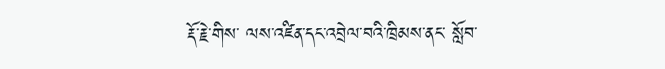རྡོ་རྗེ་གིས་ ལས་འཛིན་དང་འབྲེལ་བའི་ཁྲིམས་ནང་ སློབ་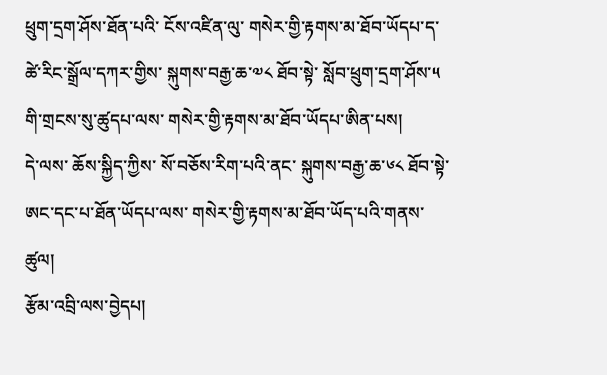ཕྲུག་དྲག་ཤོས་ཐོན་པའི་ ངོས་འཛིན་ལུ་ གསེར་གྱི་རྟགས་མ་ཐོབ་ཡོདཔ་ད་ ཚེ་རིང་སྒྲོལ་དཀར་གྱིས་ སྐུགས་བརྒྱ་ཆ་༧༨ ཐོབ་སྟེ་ སློབ་ཕྲུག་དྲག་ཤོས་༥ གི་གྲངས་སུ་ཚུདཔ་ལས་ གསེར་གྱི་རྟགས་མ་ཐོབ་ཡོདཔ་ཨིན་པས།
དེ་ལས་ ཆོས་སྐྱིད་ཀྱིས་ སོ་བཅོས་རིག་པའི་ནང་ སྐུགས་བརྒྱ་ཆ་༦༨ ཐོབ་སྟེ་ ཨང་དང་པ་ཐོན་ཡོདཔ་ལས་ གསེར་གྱི་རྟགས་མ་ཐོབ་ཡོད་པའི་གནས་ཚུལ།
རྩོམ་འབྲི་ལས་བྱེདཔ།